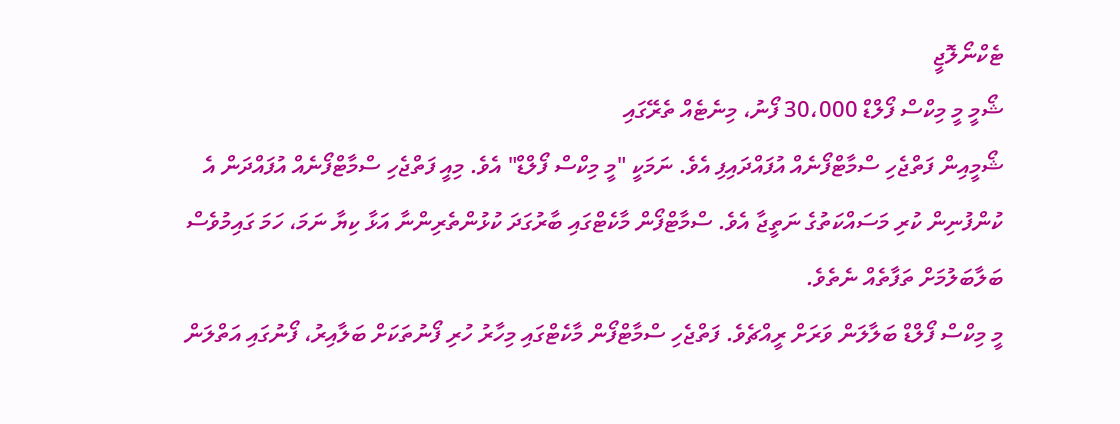ޓެކްނޯލޮޖީ
ޝޯމީ މީ މިކްސް ފޯލްޑް 30،000 ފޯނު، މިނެޓެއް ތެރޭގައި
ޝޯމީއިން ފަތްޖެހި ސްމާޓްފޯނެއް އުފައްދައިފި އެވެ. ނަމަކީ "މީ މިކްސް ފޯލްޑް" އެވެ. މިއީ ފަތްޖެހި ސްމާޓްފޯނެއް އުފައްދަން އެ ކުންފުނިން ކުރި މަސައްކަތުގެ ނަތީޖާ އެވެ. ސްމާޓްފޯން މާކެޓްގައި ބާރުގަދަ ކުޅުންތެރިންނާ އަޅާ ކިޔާ ނަމަ، ހަމަ ގައިމުވެސް ބަލާބަލުމަށް ތަފާތެއް ނެތެވެ.
މީ މިކްސް ފޯލްޑް ބަލާލަން ވަރަށް ރީއްޗެވެ. ފަތްޖެހި ސްމާޓްފޯން މާކެޓްގައި މިހާރު ހުރި ފޯނުތަކަށް ބަލާއިރު، ފޯނުގައި އަތްލަން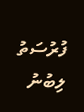ފުރުސަތު ލިބުނު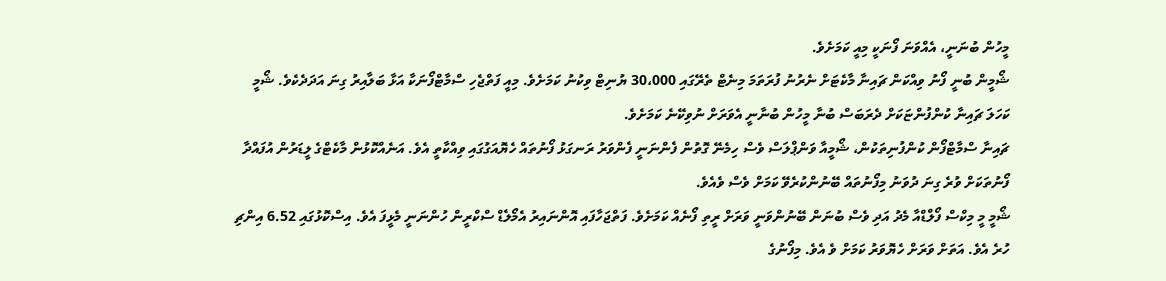މީހުން ބުނަނީ، އެއްވަނަ ފޯނަކީ މިއީ ކަމަށެވެ.
ޝޯމީން ބުނީ ފޯނު ވިއްކަން ޗައިނާ މާކެޓަށް ނެރުނު ފުރަތަމަ މިނެޓް ތެރޭގައި 30،000 ޔުނިޓް ވިކުނު ކަމަށެވެ. މިއީ ފަތްޖެހި ސްމާޓްފޯނަކާ އަޅާ ބަލާއިރު ގިނަ އަދަދެކެވެ. ޝޯމީ ކަހަލަ ޗައިނާ ކުންފުންޏަކަށް ދެރަބަސް ބުނާ މީހުން ބުނާނީ އެވަރަށް ނުވިކޭނެ ކަމަށެވެ.
ޗައިނާ ސްމާޓްފޯން ކުންފުނިތަކުން، ޝޯމީއާ ވަންޕްލަސް ވެސް ހިމެނޭ ގޮތުން ފެންނަނީ ފެންވަރު ރަނގަޅު ފޯނުތައް ހެޔޮއަގުގައި ވިއްކާތީ އެވެ. އަނެއްކޮޅުން މާކެޓްގެ ލީޑަރުން އުފައްދާ ފޯނުތަކަށް ވުރެ ގިނަ ދުވަނު މިފޯނުތައް ބޭނުންކުރެވޭ ކަމަށް ވެސް ވެއެވެ.
ޝޯމީ މީ މިކްސް ފޯލްޑްއާ މެދު އަދި ވެސް ބުނަން ބޭނުންވަނީ ވަރަށް ރީތި ފޯނެއް ކަމަށެވެ. ފަތްޖަހާފައި އޮންނައިރު އެމޯލެޑް ސްކްރީން ހުންނަނީ މެޅީފަ އެވެ. އިސްކޮޅުގައި 6.52 އިންޗި ހުރެ އެވެ. އަތަށް ވަރަށް ހެޔޮވަރު ކަމަށް ވެ އެވެ. މިފޯނުގެ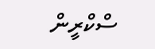ސްކްރީން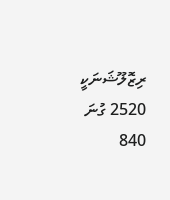ރިޒޮލޫޝަނަކީ 2520 ގުނަ 840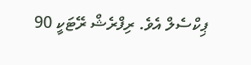ޕިކްސެލް އެވެ. ރިފްރެޝް ރޭޓަކީ 90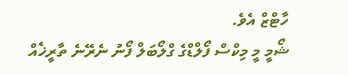ހާޓްޒް އެވެ.
ޝޯމީ މީ މިކްސް ފޯލްޑްގެ ގްލޯބަލް ފޯނު ނެރޭނެ ތާރީޚެއް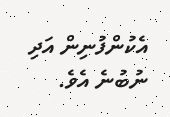އެކުންފުނިން އަދި ނުބުނެ އެވެ.